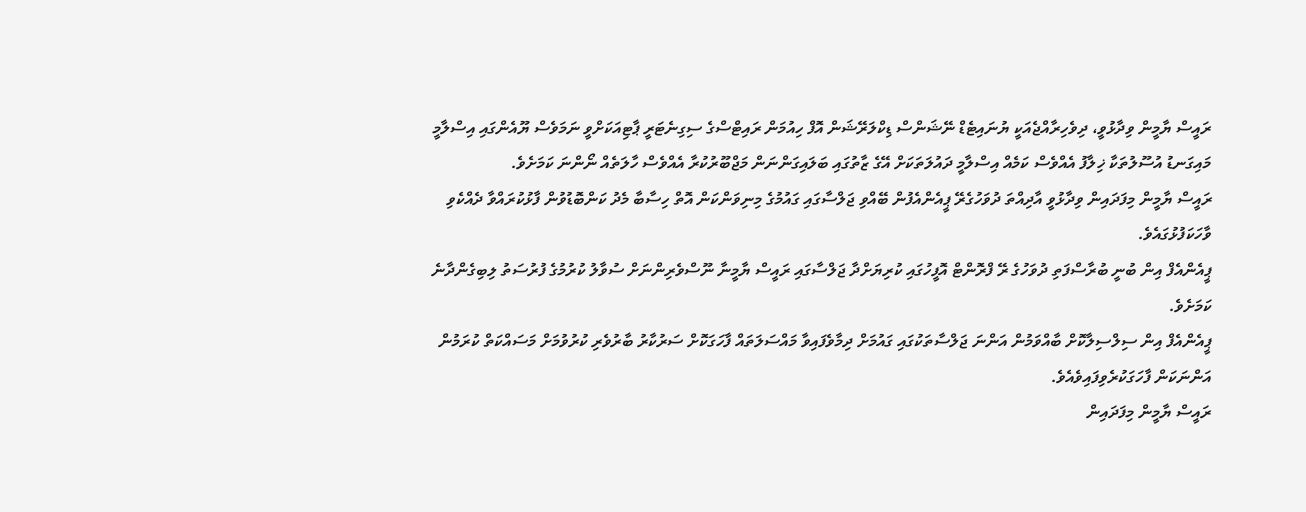ރައީސް ޔާމީން ވިދާޅުވީ، ދިވެހިރާއްޖެއަކީ ޔުނައިޓެޑް ނޭޝަންސް ޑިކްލަރޭޝަން އޮފް ހިއުމަން ރައިޓްސްގެ ސިގިނެޓަރީ ޕާޓިއަކަށްވީ ނަމަވެސް ޔޫއެންގައި އިސްލާމީ މައިގަނޑު އުސޫލުތަކާ ޚިލާފު އެއްވެސް ކަމެއް އިސްލާމީ ދައުލަތަކަށް އޭގެ ޒާތުގައި ބަލައިގަންނަން މަޖްބޫރުކުރާ އެއްވެސް ހާލަތެއް ނޯންނަ ކަމަށެވެ.
ރައީސް ޔާމީން މިފަދައިން ވިދާޅުވީ އާދިއްތަ ދުވަހުގެރޭ ޕީއެންއެފުން ބޭއްވި ޖަލްސާގައި ގައުމުގެ މިނިވަންކަން އޮތް ހިސާބާ މެދު ކަންބޮޑުވުން ފާޅުކުރައްވާ ދެއްކެވި ވާހަކަފުޅުގައެވެ.
ޕީއެންއެފް އިން ބުނީ ބުރާސްފަތި ދުވަހުގެ ރޭ ފްރޮންޓް އޮފީހުގައި ކުރިޔަށްދާ ޖަލްސާގައި ރައީސް ޔާމީނާ ނޫސްވެރިންނަށް ސުވާލު ކުރުމުގެ ފުރުސަތު ލިބިގެންދާނެ ކަމަށެވެ.
ޕީއެންއެފް އިން ސިލްސިލާކޮށް ބާއްވަމުން އަންނަ ޖަލްސާތަކުގައި ގައުމަށް ދިމާވެފައިވާ މައްސަލަތައް ފާހަގަކޮށް ސަރުކާރު ބާރުވެރި ކުރުވުމަށް މަސައްކަތް ކުރަމުން އަންނަކަން ފާހަގަކުރެވިފައިވެއެވެ.
ރައީސް ޔާމީން މިފަދައިން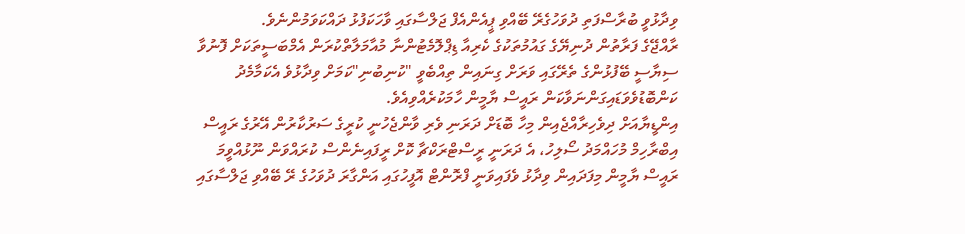ވިދާޅުވީ ބުރާސްފަތި ދުވަހުގެރޭ ބޭއްވި ޕީއެންއެފް ޖަލްސާގައި ވާހަކަފުޅު ދައްކަވަމުންނެވެ.
ރާއްޖޭގެ ފަރާތުން ދުނިޔޭގެ ގައުމުތަކުގެ ކެރިއާ ޑިޕްލޮމެޓުންނާ މުއާމަލާތްކުރަން އެމްބަސީތަކަށް ފޮނުވާ ސިޔާސީ ބޭފުޅުންގެ ތެރޭގައި ވަރަށް ގިނައިން ތިއްބެވީ "ކުނިބުނި"ކަމަށް ވިދާޅުވެ އެކަމާމެދު ކަންބޮޑުވެވަޑައިގަންނަވާކަން ރައީސް ޔާމީން ހާމަކުރެއްވިއެވެ.
އިންޑީޔާއަށް ދިވެހިރާއްޖެއިން މިހާ ބޮޑަށް ދަރަނި ވެރި ވާންޖެހުނީ ކުރީގެ ސަރުކާރުން އޭރުގެ ރައީސް އިބްރާހިމް މުހައްމަދު ސޯލިހު، އެ ދަރަނީ ރީސްޓްރަކްޗާ ކޮށް ރީފައިނެންސް ކުރައްވަން ނޫޅުއްވީމަ
ރައީސް ޔާމީން މިފަދައިން ވިދާޅު ވެފައިވަނީ ފްރޮންޓް އޮފީހުގައި އަންގާރަ ދުވަހުގެ ރޭ ބޭއްވި ޖަލްސާގައި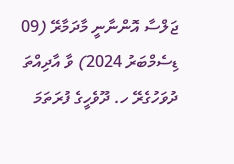ޖަލްސާ އޮންނާނީ މާދަމާރޭ (09 ޑިސެމްބަރު 2024) ވާ އާދިއްތަ ދުވަހުގެރޭ ހ. ދޫވެހީގެ ފުރަތަމަ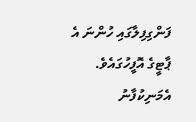ފަންގިފިލާގައި ހުންނަ އެ ޕާޓީގެ އޮފީހުގައެވެ.
އެމަނިކުފާނު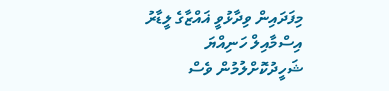މިފަދައިން ވިދާޅުވީ ޣައްޒާގެ ލީޑާރު އިސްމާއިލް ހަނިއްޔަ ޝަހީދުކޮށްލުމުން ވެސް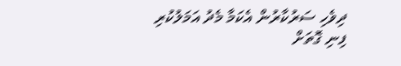ދިވެހި ސަރުކާރުން އެކަމާ މެދު އަމަލުކުރި ފިނި ގޮތަށް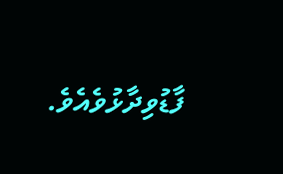ފާޑުވިދާޅުވެއެވެ.